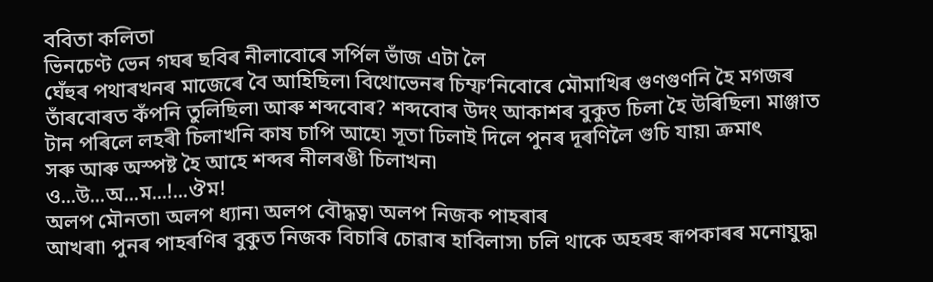ববিতা কলিতা
ভিনচেণ্ট ভেন গঘৰ ছবিৰ নীলাবোৰে সৰ্পিল ভাঁজ এটা লৈ
ঘেঁহুৰ পথাৰখনৰ মাজেৰে বৈ আহিছিল৷ বিথোভেনৰ চিম্ফ’নিবোৰে মৌমাখিৰ গুণগুণনি হৈ মগজৰ
তাঁৰবোৰত কঁপনি তুলিছিল৷ আৰু শব্দবোৰ? শব্দবোৰ উদং আকাশৰ বুকুত চিলা হৈ উৰিছিল৷ মাঞ্জাত
টান পৰিলে লহৰী চিলাখনি কাষ চাপি আহে৷ সূতা ঢিলাই দিলে পুনৰ দূৰণিলৈ গুচি যায়৷ ক্ৰমাৎ
সৰু আৰু অস্পষ্ট হৈ আহে শব্দৰ নীলৰঙী চিলাখন৷
ও...উ...অ...ম...!...ঔম!
অলপ মৌনতা৷ অলপ ধ্যান৷ অলপ বৌদ্ধত্ব৷ অলপ নিজক পাহৰাৰ
আখৰা৷ পুনৰ পাহৰণিৰ বুকুত নিজক বিচাৰি চোৱাৰ হাবিলাস৷ চলি থাকে অহৰহ ৰূপকাৰৰ মনোযুদ্ধ৷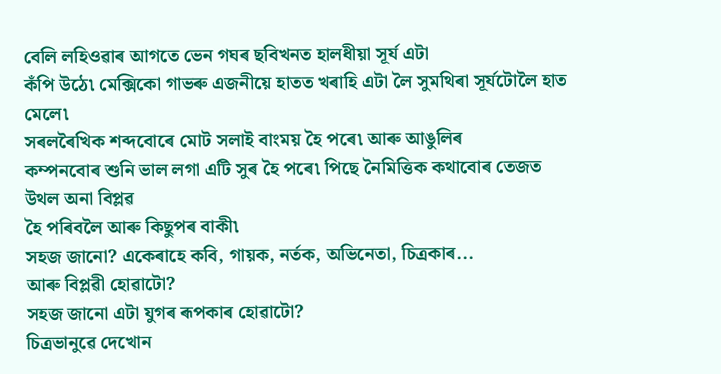বেলি লহিওৱাৰ আগতে ভেন গঘৰ ছবিখনত হালধীয়া সূৰ্য এটা
কঁপি উঠে৷ মেক্সিকো গাভৰু এজনীয়ে হাতত খৰাহি এটা লৈ সুমথিৰা সূৰ্যটোলৈ হাত মেলে৷
সৰলৰৈখিক শব্দবোৰে মোট সলাই বাংময় হৈ পৰে৷ আৰু আঙুলিৰ
কম্পনবোৰ শুনি ভাল লগা এটি সুৰ হৈ পৰে৷ পিছে নৈমিত্তিক কথাবোৰ তেজত উথল অনা বিপ্লৱ
হৈ পৰিবলৈ আৰু কিছুপৰ বাকী৷
সহজ জানো? একেৰাহে কবি, গায়ক, নৰ্তক, অভিনেতা, চিত্ৰকাৰ...
আৰু বিপ্লৱী হোৱাটো?
সহজ জানো এটা যুগৰ ৰূপকাৰ হোৱাটো?
চিত্ৰভানুৱে দেখোন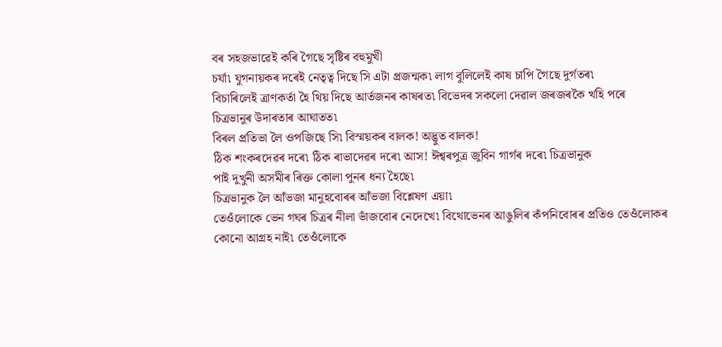বৰ সহজভাৱেই কৰি গৈছে সৃষ্টিৰ বহুমুখী
চৰ্যা৷ যুগনায়কৰ দৰেই নেতৃত্ব দিছে সি এটা প্ৰজন্মক৷ লাগ বুলিলেই কাষ চাপি গৈছে দুৰ্গতৰ৷
বিচাৰিলেই ত্ৰাণকৰ্তা হৈ থিয় দিছে আৰ্তজনৰ কাষৰত৷ বিভেদৰ সকলো দেৱাল জৰজৰকৈ খহি পৰে
চিত্ৰভানুৰ উদাৰতাৰ আঘাতত৷
বিৰল প্ৰতিভা লৈ ওপজিছে সি৷ বিস্ময়কৰ বালক! অদ্ভুত বালক!
ঠিক শংকৰদেৱৰ দৰে৷ ঠিক ৰাভাদেৱৰ দৰে৷ আস! ঈশ্বৰপুত্ৰ জুবিন গাৰ্গৰ দৰে৷ চিত্ৰভানুক
পাই দুখুনী অসমীৰ ৰিক্ত কোলা পুনৰ ধন্য হৈছে৷
চিত্ৰভানুক লৈ আঁভজা মানুহবোৰৰ আঁভজা বিশ্লেষণ এয়া৷
তেওঁলোকে ভেন গঘৰ চিত্ৰৰ নীলা ভাঁজবোৰ নেদেখে৷ বিথোভেনৰ আঙুলিৰ কঁপনিবোৰৰ প্ৰতিও তেওঁলোকৰ
কোনো আগ্ৰহ নাই৷ তেওঁলোকে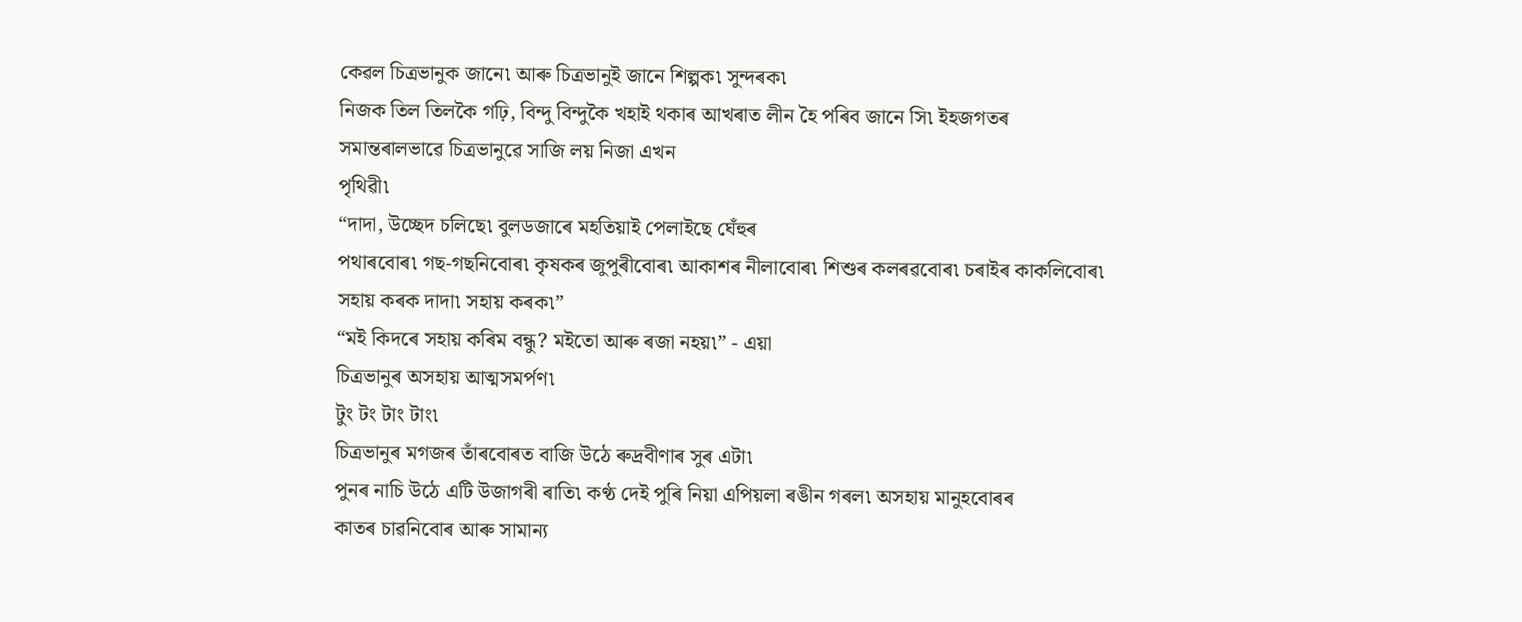কেৱল চিত্ৰভানুক জানে৷ আৰু চিত্ৰভানুই জানে শিল্পক৷ সুন্দৰক৷
নিজক তিল তিলকৈ গঢ়ি, বিন্দু বিন্দুকৈ খহাই থকাৰ আখৰাত লীন হৈ পৰিব জানে সি৷ ইহজগতৰ
সমান্তৰালভাৱে চিত্ৰভানুৱে সাজি লয় নিজা এখন
পৃথিৱী৷
“দাদা, উচ্ছেদ চলিছে৷ বুলডজাৰে মহতিয়াই পেলাইছে ঘেঁহুৰ
পথাৰবোৰ৷ গছ-গছনিবোৰ৷ কৃষকৰ জুপুৰীবোৰ৷ আকাশৰ নীলাবোৰ৷ শিশুৰ কলৰৱবোৰ৷ চৰাইৰ কাকলিবোৰ৷
সহায় কৰক দাদা৷ সহায় কৰক৷”
“মই কিদৰে সহায় কৰিম বন্ধু? মইতো আৰু ৰজা নহয়৷” - এয়া
চিত্ৰভানুৰ অসহায় আত্মসমৰ্পণ৷
টুং টং টাং টাং৷
চিত্ৰভানুৰ মগজৰ তাঁৰবোৰত বাজি উঠে ৰুদ্ৰবীণাৰ সুৰ এটা৷
পুনৰ নাচি উঠে এটি উজাগৰী ৰাতি৷ কণ্ঠ দেই পুৰি নিয়া এপিয়লা ৰঙীন গৰল৷ অসহায় মানুহবোৰৰ
কাতৰ চাৱনিবোৰ আৰু সামান্য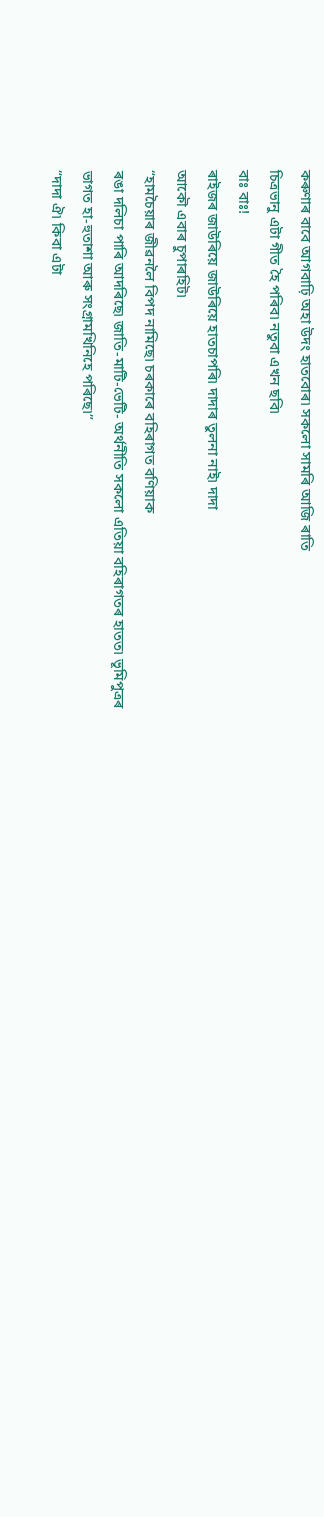কৰুণাৰ বাবে আগবাঢ়ি অহা উদং হাতবোৰ৷ সকলো সামৰি আজি ৰাতি
চিত্ৰভানু এটা গীত হৈ পৰিব৷ নতুবা এখন ছবি৷
বাঃ বাঃ!
ৰাইজৰ জাউৰিয়ে জাউৰিয়ে হাতচাপৰি৷ দাদাৰ তুলনা নাই৷ দাদা
আকৌ এবাৰ চুপাৰহিট৷
“হামচৈয়াৰ জীৱনলৈ বিপদ নামিছে৷ চৰকাৰে বহিৰাগত বণিয়াক
ৰঙা দলিচা পাৰি আদৰিছে৷ জাতি-মাটি-ভেটি- অৰ্থনীতি সকলো এতিয়া বহিৰাগতৰ হাতত৷ ভূমিপুত্ৰৰ
ভাগত হা-হুতাশা আৰু সংগ্ৰামখিনিহে পৰিছে৷”
“দাদা ঐ৷ কিবা এটা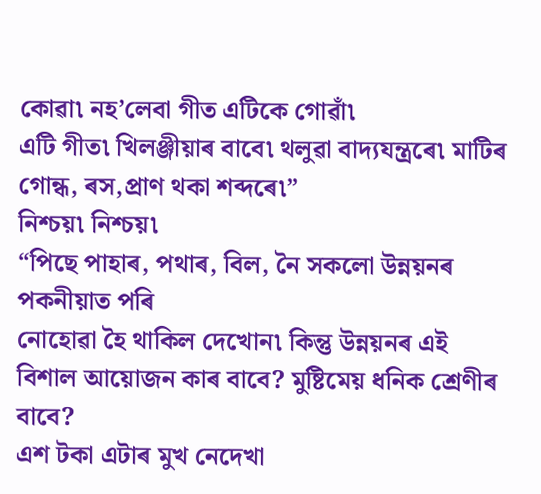কোৱা৷ নহ’লেবা গীত এটিকে গোৱাঁ৷
এটি গীত৷ খিলঞ্জীয়াৰ বাবে৷ থলুৱা বাদ্যযন্ত্ৰৰে৷ মাটিৰ
গোন্ধ, ৰস,প্ৰাণ থকা শব্দৰে৷”
নিশ্চয়৷ নিশ্চয়৷
“পিছে পাহাৰ, পথাৰ, বিল, নৈ সকলো উন্নয়নৰ পকনীয়াত পৰি
নোহোৱা হৈ থাকিল দেখোন৷ কিন্তু উন্নয়নৰ এই বিশাল আয়োজন কাৰ বাবে? মুষ্টিমেয় ধনিক শ্ৰেণীৰ
বাবে?
এশ টকা এটাৰ মুখ নেদেখা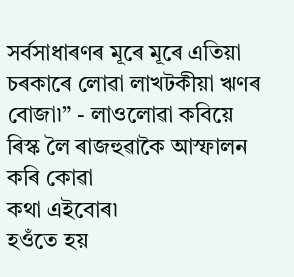সৰ্বসাধাৰণৰ মূৰে মূৰে এতিয়া
চৰকাৰে লোৱা লাখটকীয়া ঋণৰ বোজা৷” - লাওলোৱা কবিয়ে ৰিস্ক লৈ ৰাজহুৱাকৈ আস্ফালন কৰি কোৱা
কথা এইবোৰ৷
হওঁতে হয়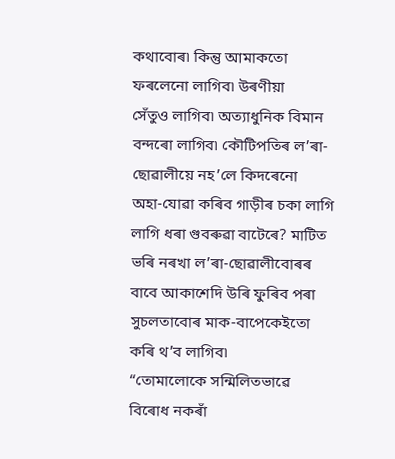কথাবোৰ৷ কিন্তু আমাকতো ফৰলেনো লাগিব৷ উৰণীয়া
সেঁতুও লাগিব৷ অত্যাধুনিক বিমান বন্দৰো লাগিব৷ কৌটিপতিৰ ল’ৰা-ছোৱালীয়ে নহ’লে কিদৰেনো
অহা-যোৱা কৰিব গাড়ীৰ চকা লাগি লাগি ধৰা গুবৰুৱা বাটেৰে? মাটিত ভৰি নৰখা ল’ৰা-ছোৱালীবোৰৰ
বাবে আকাশেদি উৰি ফুৰিব পৰা সুচলতাবোৰ মাক-বাপেকেইতো কৰি থ’ব লাগিব৷
“তোমালোকে সন্মিলিতভাৱে
বিৰোধ নকৰাঁ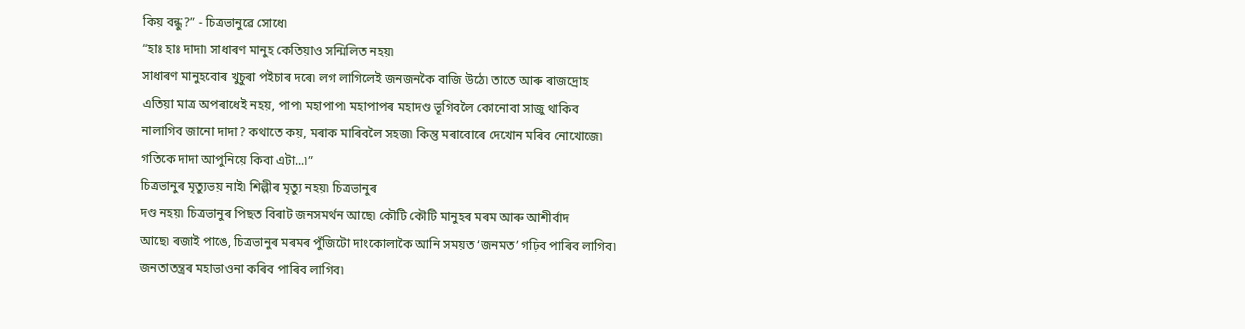কিয় বন্ধু?” - চিত্ৰভানুৱে সোধে৷
“হাঃ হাঃ দাদা৷ সাধাৰণ মানুহ কেতিয়াও সন্মিলিত নহয়৷
সাধাৰণ মানুহবোৰ খুচুৰা পইচাৰ দৰে৷ লগ লাগিলেই জনজনকৈ বাজি উঠে৷ তাতে আৰু ৰাজদ্ৰোহ
এতিয়া মাত্ৰ অপৰাধেই নহয়, পাপ৷ মহাপাপ৷ মহাপাপৰ মহাদণ্ড ভূগিবলৈ কোনোবা সাজু থাকিব
নালাগিব জানো দাদা? কথাতে কয়, মৰাক মাৰিবলৈ সহজ৷ কিন্তু মৰাবোৰে দেখোন মৰিব নোখোজে৷
গতিকে দাদা আপুনিয়ে কিবা এটা...৷”
চিত্ৰভানুৰ মৃত্যুভয় নাই৷ শিল্পীৰ মৃত্যু নহয়৷ চিত্ৰভানুৰ
দণ্ড নহয়৷ চিত্ৰভানুৰ পিছত বিৰাট জনসমৰ্থন আছে৷ কৌটি কৌটি মানুহৰ মৰম আৰু আশীৰ্বাদ
আছে৷ ৰজাই পাঙে, চিত্ৰভানুৰ মৰমৰ পুঁজিটো দাংকোলাকৈ আনি সময়ত ‘জনমত’ গঢ়িব পাৰিব লাগিব৷
জনতাতন্ত্ৰৰ মহাভাওনা কৰিব পাৰিব লাগিব৷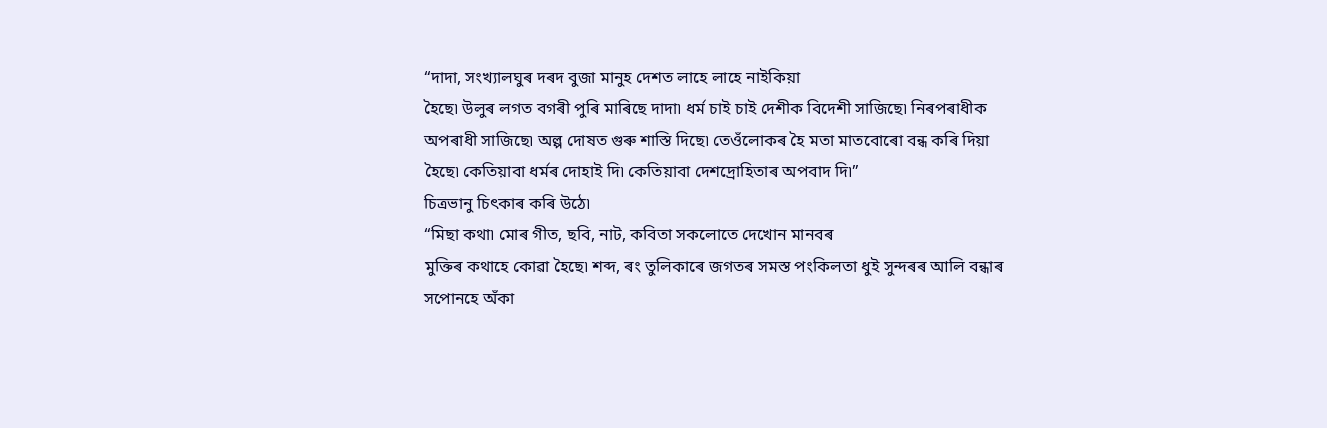“দাদা, সংখ্যালঘুৰ দৰদ বুজা মানুহ দেশত লাহে লাহে নাইকিয়া
হৈছে৷ উলুৰ লগত বগৰী পুৰি মাৰিছে দাদা৷ ধৰ্ম চাই চাই দেশীক বিদেশী সাজিছে৷ নিৰপৰাধীক
অপৰাধী সাজিছে৷ অল্প দোষত গুৰু শাস্তি দিছে৷ তেওঁলোকৰ হৈ মতা মাতবোৰো বন্ধ কৰি দিয়া
হৈছে৷ কেতিয়াবা ধৰ্মৰ দোহাই দি৷ কেতিয়াবা দেশদ্ৰোহিতাৰ অপবাদ দি৷”
চিত্ৰভানু চিৎকাৰ কৰি উঠে৷
“মিছা কথা৷ মোৰ গীত, ছবি, নাট, কবিতা সকলোতে দেখোন মানবৰ
মুক্তিৰ কথাহে কোৱা হৈছে৷ শব্দ, ৰং তুলিকাৰে জগতৰ সমস্ত পংকিলতা ধুই সুন্দৰৰ আলি বন্ধাৰ
সপোনহে অঁকা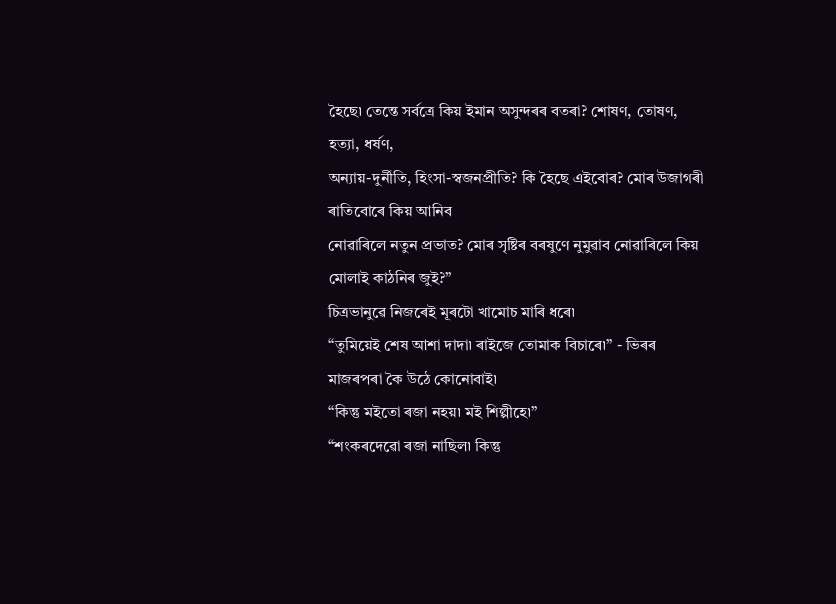হৈছে৷ তেন্তে সৰ্বত্ৰে কিয় ইমান অসুন্দৰৰ বতৰা? শোষণ, তোষণ, হত্যা, ধৰ্ষণ,
অন্যায়-দুৰ্নীতি, হিংসা-স্বজনপ্ৰীতি? কি হৈছে এইবোৰ? মোৰ উজাগৰী ৰাতিবোৰে কিয় আনিব
নোৱাৰিলে নতুন প্ৰভাত? মোৰ সৃষ্টিৰ বৰষুণে নুমুৱাব নোৱাৰিলে কিয় মোলাই কাঠনিৰ জুই?”
চিত্ৰভানুৱে নিজৰেই মূৰটো খামোচ মাৰি ধৰে৷
“তুমিয়েই শেষ আশা দাদা৷ ৰাইজে তোমাক বিচাৰে৷” - ভিৰৰ
মাজৰপৰা কৈ উঠে কোনোবাই৷
“কিন্তু মইতো ৰজা নহয়৷ মই শিল্পীহে৷”
“শংকৰদেৱো ৰজা নাছিল৷ কিন্তু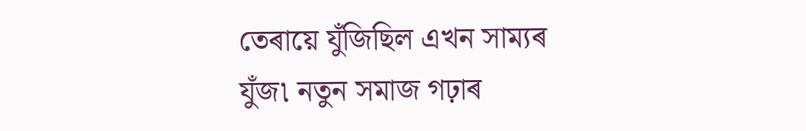তেৰায়ে যুঁজিছিল এখন সাম্যৰ
যুঁজ৷ নতুন সমাজ গঢ়াৰ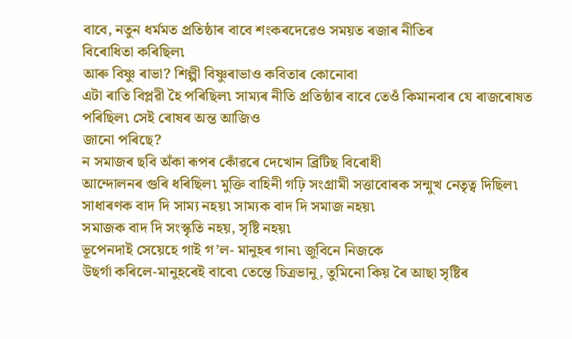বাবে, নতুন ধৰ্মমত প্ৰতিষ্ঠাৰ বাবে শংকৰদেৱেও সময়ত ৰজাৰ নীতিৰ
বিৰোধিতা কৰিছিল৷
আৰু বিষ্ণু ৰাভা? শিল্পী বিষ্ণুৰাভাও কবিতাৰ কোনোবা
এটা ৰাতি বিপ্লৱী হৈ পৰিছিল৷ সাম্যৰ নীতি প্ৰতিষ্ঠাৰ বাবে তেওঁ কিমানবাৰ যে ৰাজৰোষত পৰিছিল৷ সেই ৰোষৰ অন্ত আজিও
জানো পৰিছে?
ন সমাজৰ ছবি অঁকা ৰূপৰ কোঁৱৰে দেখোন ব্ৰিটিছ বিৰোধী
আন্দোলনৰ গুৰি ধৰিছিল৷ মুক্তি বাহিনী গঢ়ি সংগ্ৰামী সত্তাবোৰক সন্মুখ নেতৃত্ব দিছিল৷
সাধাৰণক বাদ দি সাম্য নহয়৷ সাম্যক বাদ দি সমাজ নহয়৷
সমাজক বাদ দি সংস্কৃতি নহয়, সৃষ্টি নহয়৷
ভূপেনদাই সেয়েহে গাই গ’ল- মানুহৰ গান৷ জুবিনে নিজকে
উছৰ্গা কৰিলে-মানুহৰেই বাবে৷ তেন্তে চিত্ৰভানু, তুমিনো কিয় ৰৈ আছা সৃষ্টিৰ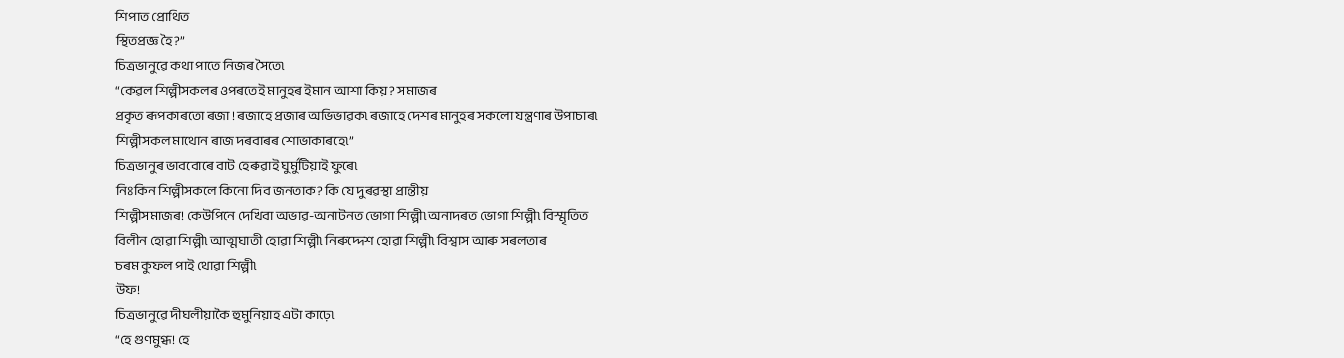শিপাত প্ৰোথিত
স্থিতপ্ৰজ্ঞ হৈ?”
চিত্ৰভানুৱে কথা পাতে নিজৰ সৈতে৷
“কেৱল শিল্পীসকলৰ ওপৰতেই মানুহৰ ইমান আশা কিয়? সমাজৰ
প্ৰকৃত ৰূপকাৰতো ৰজা ! ৰজাহে প্ৰজাৰ অভিভাৱক৷ ৰজাহে দেশৰ মানুহৰ সকলো যন্ত্ৰণাৰ উপাচাৰ৷
শিল্পীসকল মাথোন ৰাজ দৰবাৰৰ শোভাকাৰহে৷”
চিত্ৰভানুৰ ভাববোৰে বাট হেৰুৱাই ঘুৰ্মুটিয়াই ফুৰে৷
নিঃকিন শিল্পীসকলে কিনো দিব জনতাক? কি যে দুৰৱস্থা প্ৰান্তীয়
শিল্পীসমাজৰ! কেউপিনে দেখিবা অভাৱ-অনাটনত ভোগা শিল্পী৷ অনাদৰত ভোগা শিল্পী৷ বিস্মৃতিত
বিলীন হোৱা শিল্পী৷ আত্মঘাতী হোৱা শিল্পী৷ নিৰুদ্দেশ হোৱা শিল্পী৷ বিশ্বাস আৰু সৰলতাৰ
চৰম কুফল পাই থোৱা শিল্পী৷
উফ!
চিত্ৰভানুৱে দীঘলীয়াকৈ হুমুনিয়াহ এটা কাঢ়ে৷
“হে গুণমুগ্ধ! হে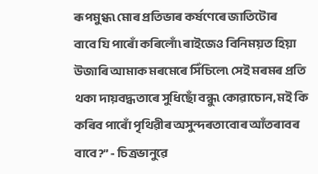ৰূপমুগ্ধ৷ মোৰ প্ৰতিভাৰ কৰ্ষণেৰে জাতিটোৰ
বাবে যি পাৰোঁ কৰিলোঁ৷ ৰাইজেও বিনিময়ত হিয়া উজাৰি আমাক মৰমেৰে সিঁচিলে৷ সেই মৰমৰ প্ৰতি
থকা দায়বদ্ধতাৰে সুধিছোঁ বন্ধু৷ কোৱাচোন, মই কি কৰিব পাৰোঁ পৃথিৱীৰ অসুন্দৰতাবোৰ আঁতৰাবৰ
বাবে?” - চিত্ৰভানুৱে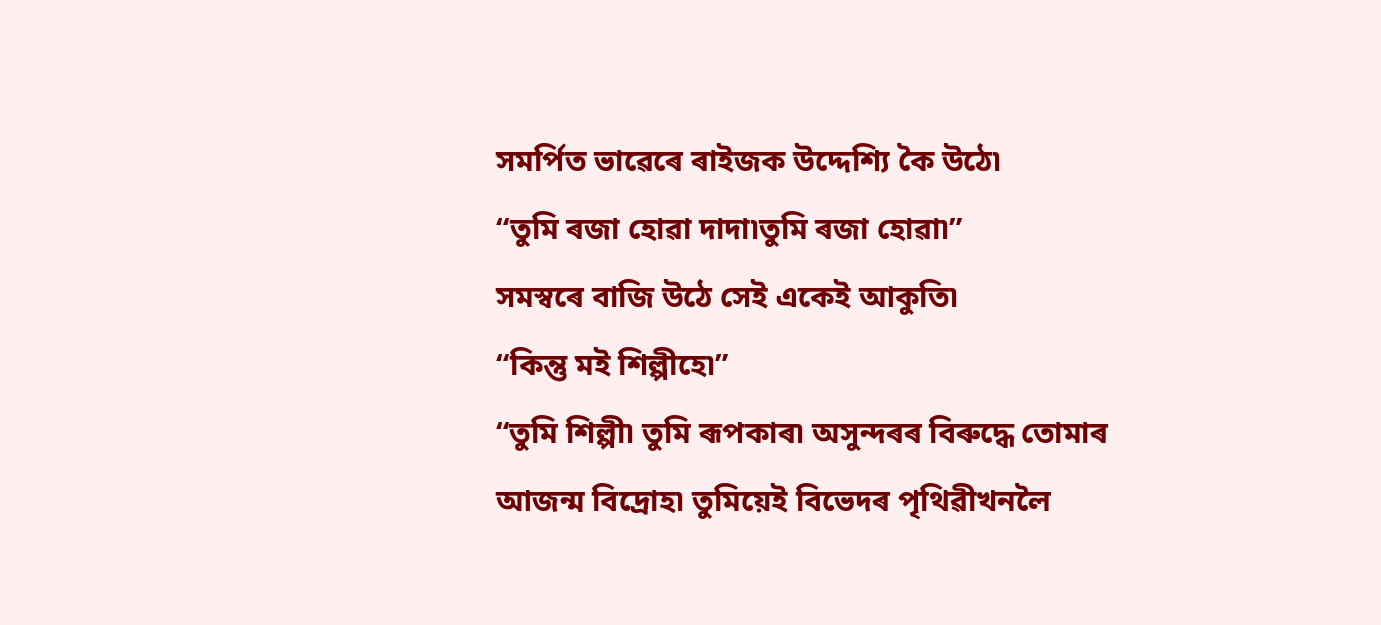সমৰ্পিত ভাৱেৰে ৰাইজক উদ্দেশ্যি কৈ উঠে৷
“তুমি ৰজা হোৱা দাদা৷তুমি ৰজা হোৱা৷”
সমস্বৰে বাজি উঠে সেই একেই আকুতি৷
“কিন্তু মই শিল্পীহে৷”
“তুমি শিল্পী৷ তুমি ৰূপকাৰ৷ অসুন্দৰৰ বিৰুদ্ধে তোমাৰ
আজন্ম বিদ্ৰোহ৷ তুমিয়েই বিভেদৰ পৃথিৱীখনলৈ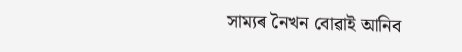সাম্যৰ নৈখন বোৱাই আনিব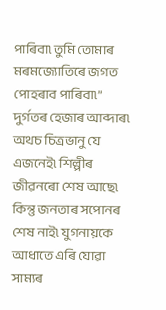পাৰিবা৷ তুমি তোমাৰ
মৰমজ্যোতিৰে জগত পোহৰাব পাৰিবা৷”
দুৰ্গতৰ হেজাৰ আব্দাৰ৷ অথচ চিত্ৰভানু যে এজনেই৷ শিল্পীৰ
জীৱনৰো শেষ আছে৷ কিন্তু জনতাৰ সপোনৰ শেষ নাই৷ যুগনায়কে আধাতে এৰি যোৱা সাম্যৰ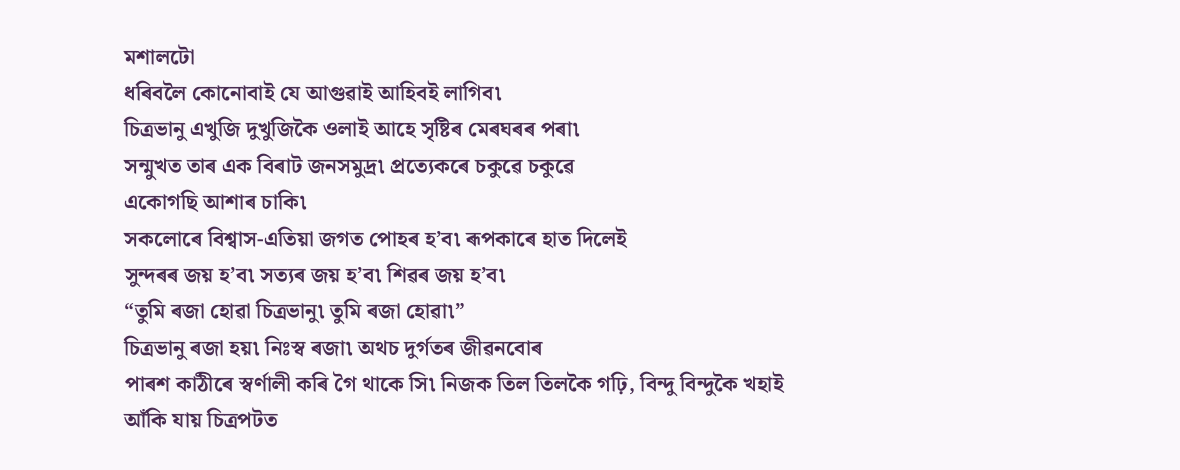মশালটো
ধৰিবলৈ কোনোবাই যে আগুৱাই আহিবই লাগিব৷
চিত্ৰভানু এখুজি দুখুজিকৈ ওলাই আহে সৃষ্টিৰ মেৰঘৰৰ পৰা৷
সন্মুখত তাৰ এক বিৰাট জনসমুদ্ৰ৷ প্ৰত্যেকৰে চকুৱে চকুৱে
একোগছি আশাৰ চাকি৷
সকলোৰে বিশ্বাস-এতিয়া জগত পোহৰ হ’ব৷ ৰূপকাৰে হাত দিলেই
সুন্দৰৰ জয় হ’ব৷ সত্যৰ জয় হ’ব৷ শিৱৰ জয় হ’ব৷
“তুমি ৰজা হোৱা চিত্ৰভানু৷ তুমি ৰজা হোৱা৷”
চিত্ৰভানু ৰজা হয়৷ নিঃস্ব ৰজা৷ অথচ দুৰ্গতৰ জীৱনবোৰ
পাৰশ কাঠীৰে স্বৰ্ণালী কৰি গৈ থাকে সি৷ নিজক তিল তিলকৈ গঢ়ি, বিন্দু বিন্দুকৈ খহাই
আঁকি যায় চিত্ৰপটত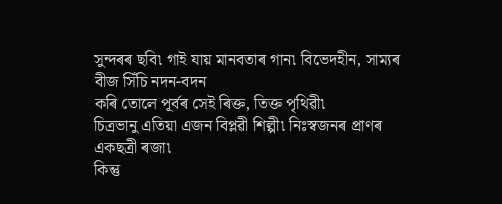সুন্দৰৰ ছবি৷ গাই যায় মানবতাৰ গান৷ বিভেদহীন, সাম্যৰ বীজ সিঁচি নদন-বদন
কৰি তোলে পূৰ্বৰ সেই ৰিক্ত, তিক্ত পৃথিৱী৷
চিত্ৰভানু এতিয়া এজন বিপ্লৱী শিল্পী৷ নিঃস্বজনৰ প্ৰাণৰ
একছত্ৰী ৰজা৷
কিন্তু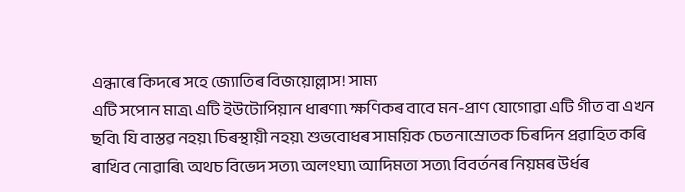এন্ধাৰে কিদৰে সহে জ্যোতিৰ বিজয়োল্লাস! সাম্য
এটি সপোন মাত্ৰ৷ এটি ইউটোপিয়ান ধাৰণা৷ ক্ষণিকৰ বাবে মন-প্ৰাণ যোগোৱা এটি গীত বা এখন
ছবি৷ যি বাস্তৱ নহয়৷ চিৰস্থায়ী নহয়৷ শুভবোধৰ সাময়িক চেতনাস্ৰোতক চিৰদিন প্ৰৱাহিত কৰি
ৰাখিব নোৱাৰি৷ অথচ বিভেদ সত্য৷ অলংঘ্য৷ আদিমতা সত্য৷ বিবৰ্তনৰ নিয়মৰ উৰ্ধৰ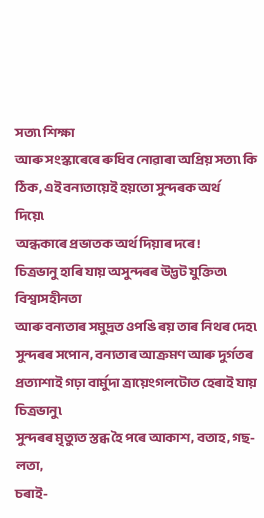সত্য৷ শিক্ষা
আৰু সংস্কাৰেৰে ৰুধিব নোৱাৰা অপ্ৰিয় সত্য৷ কি ঠিক, এই বন্যতায়েই হয়তো সুন্দৰক অৰ্থ
দিয়ে৷
অন্ধকাৰে প্ৰভাতক অৰ্থ দিয়াৰ দৰে!
চিত্ৰভানু হাৰি যায় অসুন্দৰৰ উদ্ভট যুক্তিত৷ বিশ্বাসহীনতা
আৰু বন্যতাৰ সমুদ্ৰত ওপঙি ৰয় তাৰ নিথৰ দেহ৷ সুন্দৰৰ সপোন, বন্যতাৰ আক্ৰমণ আৰু দুৰ্গতৰ
প্ৰত্যাশাই গঢ়া বাৰ্মুদা ত্ৰায়েংগলটোত হেৰাই যায় চিত্ৰভানু৷
সুন্দৰৰ মৃত্যুত স্তব্ধ হৈ পৰে আকাশ, বতাহ, গছ-লতা,
চৰাই-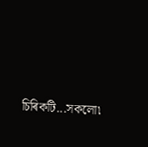চিৰিকটি...সকলো৷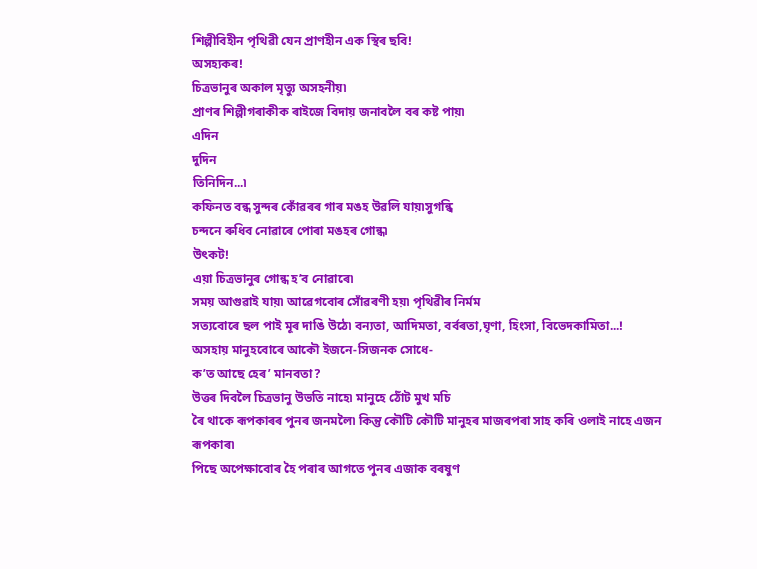শিল্পীবিহীন পৃথিৱী যেন প্ৰাণহীন এক স্থিৰ ছবি!
অসহ্যকৰ!
চিত্ৰভানুৰ অকাল মৃত্যু অসহনীয়৷
প্ৰাণৰ শিল্পীগৰাকীক ৰাইজে বিদায় জনাবলৈ বৰ কষ্ট পায়৷
এদিন
দুদিন
তিনিদিন...৷
কফিনত বন্ধ সুন্দৰ কোঁৱৰৰ গাৰ মঙহ উৱলি যায়৷সুগন্ধি
চন্দনে ৰুধিব নোৱাৰে পোৰা মঙহৰ গোন্ধ৷
উৎকট!
এয়া চিত্ৰভানুৰ গোন্ধ হ’ব নোৱাৰে৷
সময় আগুৱাই যায়৷ আৱেগবোৰ সোঁৱৰণী হয়৷ পৃথিৱীৰ নিৰ্মম
সত্যবোৰে ছল পাই মূৰ দাঙি উঠে৷ বন্যতা, আদিমতা, বৰ্বৰতা,ঘৃণা, হিংসা, বিভেদকামিতা...!
অসহায় মানুহবোৰে আকৌ ইজনে-সিজনক সোধে-
ক’ত আছে হেৰ’ মানবতা?
উত্তৰ দিবলৈ চিত্ৰভানু উভতি নাহে৷ মানুহে ঠোঁট মুখ মচি
ৰৈ থাকে ৰূপকাৰৰ পুনৰ জনমলৈ৷ কিন্তু কৌটি কৌটি মানুহৰ মাজৰপৰা সাহ কৰি ওলাই নাহে এজন
ৰূপকাৰ৷
পিছে অপেক্ষাবোৰ হৈ পৰাৰ আগতে পুনৰ এজাক বৰষুণ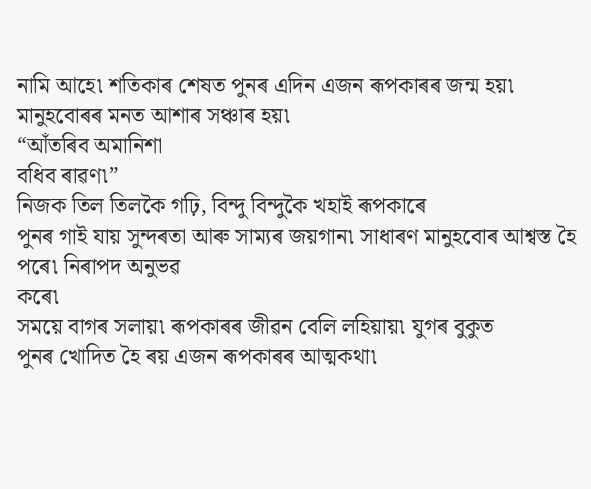নামি আহে৷ শতিকাৰ শেষত পুনৰ এদিন এজন ৰূপকাৰৰ জন্ম হয়৷ মানুহবোৰৰ মনত আশাৰ সঞ্চাৰ হয়৷
“আঁতৰিব অমানিশা
বধিব ৰাৱণ৷”
নিজক তিল তিলকৈ গঢ়ি, বিন্দু বিন্দুকৈ খহাই ৰূপকাৰে
পুনৰ গাই যায় সুন্দৰতা আৰু সাম্যৰ জয়গান৷ সাধাৰণ মানুহবোৰ আশ্বস্ত হৈ পৰে৷ নিৰাপদ অনুভৱ
কৰে৷
সময়ে বাগৰ সলায়৷ ৰূপকাৰৰ জীৱন বেলি লহিয়ায়৷ যুগৰ বুকুত
পুনৰ খোদিত হৈ ৰয় এজন ৰূপকাৰৰ আত্মকথা৷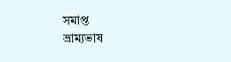সমাপ্ত
ভ্ৰাম্যভাষ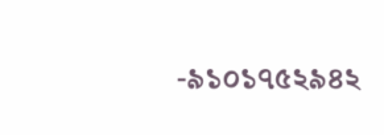-৯১০১৭৫২৯৪২